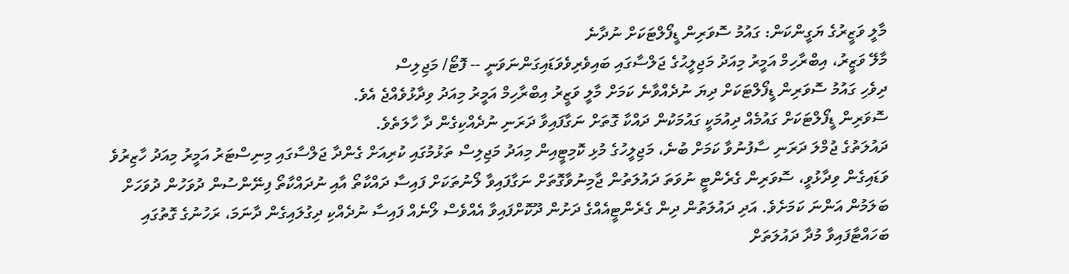މާލީ ވަޒީރުގެ ޔަގީންކަން: ގައުމު ސޮވަރިން ޑީފޯލްޓަކަށް ނުދާނެ
މާލޭ ވަޒީރު، އިބްރާހިމް އަމީރު މިއަދު މަޖިލީޙުގެ ޖަލްސާގައި ބައިވެރިވެވަޑައިގަންނަވަނީ -- ފޮޓޯ/ މަޖިލިސް
ދިވެހި ގައުމު ސޮވަރިން ޑީފޯލްޓަކަށް ދިޔަ ނުދެއްވާނެ ކަމަށް މާލީ ވަޒީރު އިބްރާހިމް އަމީރު މިއަދު ވިދާޅުވެއްޖެ އެވެ.
ސޮވަރިން ޑީފޯލްޓަކަށް ގައުމެއް ދިއުމަކީ ގައުމަކުން ދައްކާ ގޮތަށް ނަގާފައިވާ ދަރަނި ނުދެއްކިގެން ދާ ހާލަތެވެ.
ދައުލަތުގެ ޖުމްލަ ދަރަނި ސާފުނުވާ ކަމަށް ބުނެ، މަޖިލީހުގެ މުޅި ކޮމިޓީއިން މިއަދު މަޖިލިސް ތަޅުމުގައި ކުރިއަށް ގެންދާ ޖަލްސާގައި މިނިސްޓަރު އަމީރު މިއަދު ހާޒިރުވެ ވަޑައިގެން ވިދާޅުވީ، ސޮވަރިން ގެރެންޓީ ނުވަތަ ދައުލަތުން ޖާމިނުވާގޮތަށް ނަގާފައިވާ ލޯނުތަކަށް ފައިސާ ދައްކާތޯ އާއި ނުދައްކާތޯ ފިނޭންސުން ދުވަހުން ދުވަހަށް ބަލަމުން އަންނަ ކަމަށެވެ. އަދި ދައުލަތުން ދިން ގެރެންޓީއެއްގެ ދަށުން ދޫކޮށްފައިވާ އެއްވެސް ލޯނެއް ފައިސާ ނުދެއްކި ދިގުލައިގެން ދާނަމަ، ރަހުނުގެ ގޮތުގައި ބަހައްޓާފައިވާ މުދާ ދައުލަތަށް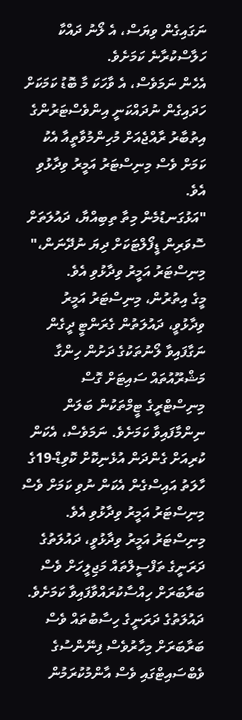ނަގައިގެން ވިޔަސް، އެ ލޯނު ދައްކާ ހަލާސްކުރާނެ ކަމަށެވެ.
އެހެން ނަމަވެސް، އެ ވާހަކަ މާ ބޮޑު ކަމަކަށް ހަދައިގެން ނުދައްކަނީ އިންވެސްޓަރުންގެ އިތުބާރު ރާއްޖެއަށް މުހިންމުވާތީއާ އެކު ކަމަށް ވެސް މިނިސްޓަރު އަމީރު ވިދާޅުވި އެވެ.
"އަޅުގަނޑުމެން މިތާ ތިބިއްޔާ، ދައުލަތަށް ސޮވަރިން ޑީފޯލްޓަކަށް ދިޔަ ނުދޭނަން،" މިނިސްޓަރު އަމީރު ވިދާޅުވި އެވެ.
މީގެ އިތުރުން، މިނިސްޓަރު އަމީރު ވިދާޅުވީ، ދައުލަތުން ގެރަންޓީ ދީގެން ނަގާފައިވާ ލޯނުތަކުގެ ދަށުން ހިންގާ މަޝްރޫއުތައް ސައިޓަށް ގޮސް މިނިސްޓްރީގެ ޓީމްތަކުން ބަލަން ނިންމާފައިވާ ކަމަށެވެ. ނަމަވެސް، އެކަން ކުރިއަށް ގެންދަން އުޅެނިކޮށް ކޮވިޑް-19ގެ ހާލަތު އައިސްގެން އެކަން ނުވި ކަމަށް ވެސް މިނިސްޓަރު އަމީރު ވިދާޅުވި އެވެ.
މިނިސްޓަރު އަމީރު ވިދާޅުވީ، ދައުލަތުގެ ދަރަނީގެ ތަފްސީލްތައް މަޖިލީހަށް ވެސް ބަރާބަރަށް ހިއްސާކުރައްވާފައިވާ ކަމަށެވެ. ދައުލަތުގެ ދަރަނީގެ ހިސާބުތައް ވެސް ބަރާބަރަށް މިހާރުވެސް ފިނޭންސުގެ ވެބްސައިޓްގައި ވެސް އާންމުކުރަމުން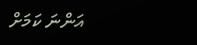އަންނަ ކަމަށް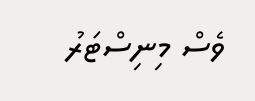ވެސް މިނިސްޓަރު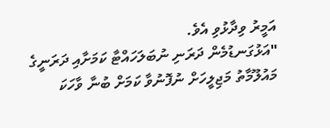އަމީރު ވިދާޅުވި އެވެ.
"އަޅުގަނޑުމެން ދަރަނި ނުބަލަހައްޓާ ކަމަށާއި ދަރަނީގެ މައުލޫމާތު މަޖިލީހަށް ނުފޮނުވާ ކަމަށް ބުނާ ވާހަކަ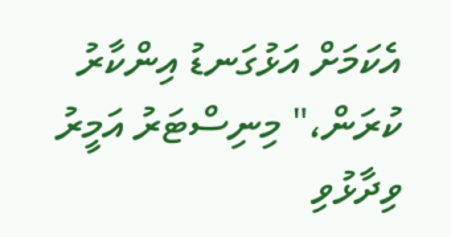އެކަމަށް އަޅުގަނޑު އިންކާރު ކުރަން،" މިނިސްޓަރު އަމީރު ވިދާޅުވި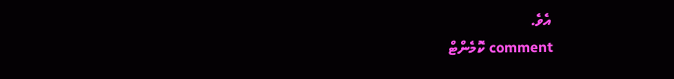އެވެ.
comment ކޮމެންޓް